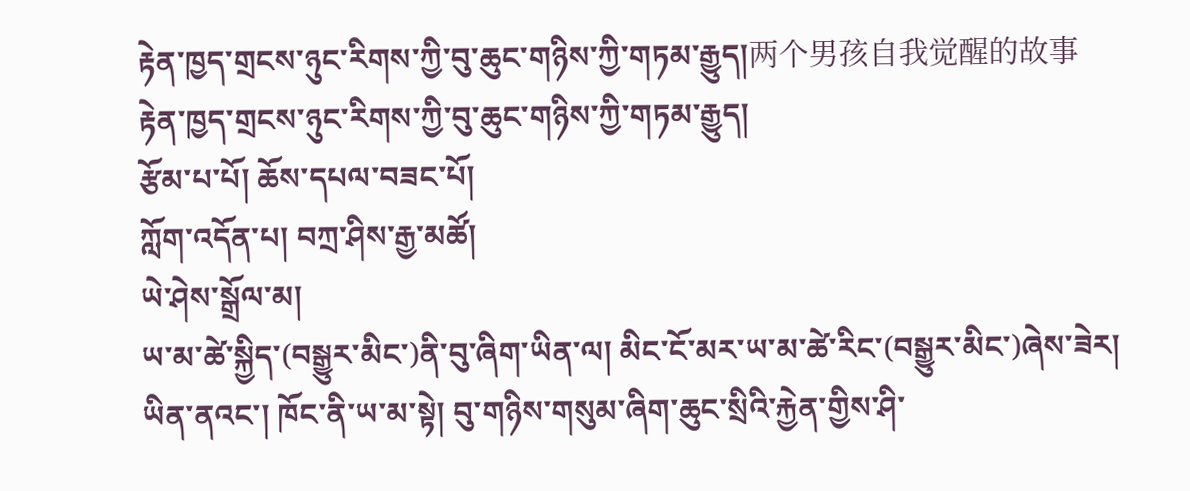རྟེན་ཁྱད་གྲངས་ཉུང་རིགས་ཀྱི་བུ་ཆུང་གཉིས་ཀྱི་གཏམ་རྒྱུད།两个男孩自我觉醒的故事
རྟེན་ཁྱད་གྲངས་ཉུང་རིགས་ཀྱི་བུ་ཆུང་གཉིས་ཀྱི་གཏམ་རྒྱུད།
རྩོམ་པ་པོ། ཆོས་དཔལ་བཟང་པོ།
ཀློག་འདོན་པ། བཀྲ་ཤིས་རྒྱ་མཚོ།
ཡེ་ཤེས་སྒྲོལ་མ།
ཡ་མ་ཚེ་སྐྱིད་(བསྒྱུར་མིང་)ནི་བུ་ཞིག་ཡིན་ལ། མིང་ངོ་མར་ཡ་མ་ཚེ་རིང་(བསྒྱུར་མིང་)ཞེས་ཟེར། ཡིན་ནའང་། ཁོང་ནི་ཡ་མ་སྟེ། བུ་གཉིས་གསུམ་ཞིག་ཆུང་སྲིའི་རྐྱེན་གྱིས་ཤི་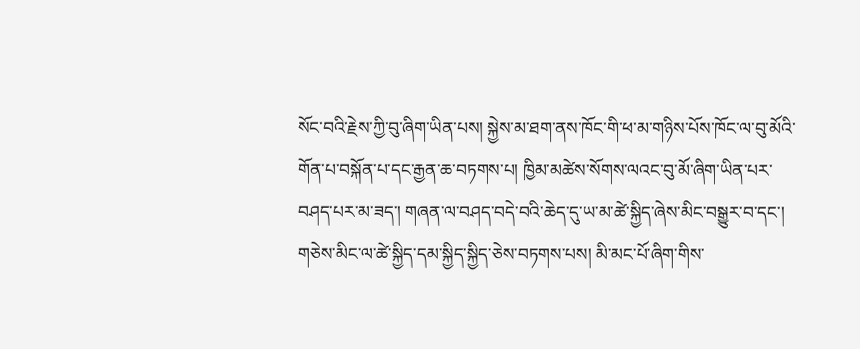སོང་བའི་རྗེས་ཀྱི་བུ་ཞིག་ཡིན་པས། སྐྱེས་མ་ཐག་ནས་ཁོང་གི་ཕ་མ་གཉིས་པོས་ཁོང་ལ་བུ་མོའི་གོན་པ་བསྐོན་པ་དང་རྒྱན་ཆ་བཏགས་པ། ཁྱིམ་མཚེས་སོགས་ལའང་བུ་མོ་ཞིག་ཡིན་པར་བཤད་པར་མ་ཟད་། གཞན་ལ་བཤད་བདེ་བའི་ཆེད་དུ་ཡ་མ་ཚེ་སྐྱིད་ཞེས་མིང་བསྒྱུར་བ་དང་། གཅེས་མིང་ལ་ཚེ་སྐྱིད་དམ་སྐྱིད་སྐྱིད་ཅེས་བཏགས་པས། མི་མང་པོ་ཞིག་གིས་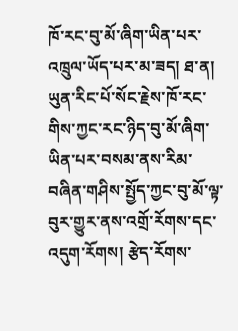ཁོ་རང་བུ་མོ་ཞིག་ཡིན་པར་འཁྲུལ་ཡོད་པར་མ་ཟད། ཐ་ན། ཡུན་རིང་པོ་སོང་རྗེས་ཁོ་རང་གིས་ཀྱང་རང་ཉིད་བུ་མོ་ཞིག་ཡིན་པར་བསམ་ནས་རིམ་བཞིན་གཤིས་སྤྱོད་ཀྱང་བུ་མོ་ལྟ་བུར་གྱུར་ནས་འགྲོ་རོགས་དང་འདུག་རོགས། རྩེད་རོགས་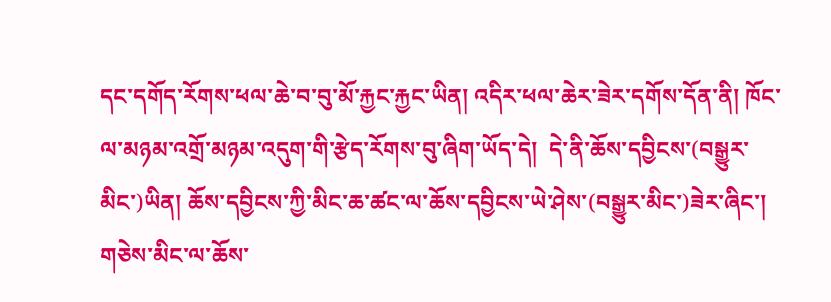དང་དགོད་རོགས་ཕལ་ཆེ་བ་བུ་མོ་རྐྱང་རྐྱང་ཡིན། འདིར་ཕལ་ཆེར་ཟེར་དགོས་དོན་ནི། ཁོང་ལ་མཉམ་འགྲོ་མཉམ་འདུག་གི་རྩེད་རོགས་བུ་ཞིག་ཡོད་དེ།  དེ་ནི་ཆོས་དབྱིངས་(བསྒྱུར་མིང་)ཡིན། ཆོས་དབྱིངས་ཀྱི་མིང་ཆ་ཚང་ལ་ཆོས་དབྱིངས་ཡེ་ཤེས་(བསྒྱུར་མིང་)ཟེར་ཞིང་། གཅེས་མིང་ལ་ཆོས་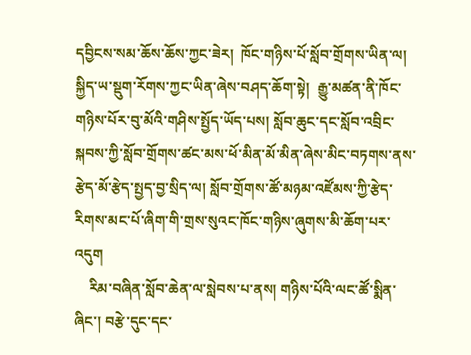དབྱིངས་སམ་ཆོས་ཆོས་ཀྱང་ཟེར།  ཁོང་གཉིས་པོ་སློབ་གྲོགས་ཡིན་ལ། སྐྱིད་ཡ་སྡུག་རོགས་ཀྱང་ཡིན་ཞེས་བཤད་ཆོག་སྟེ།  རྒྱུ་མཚན་ནི་ཁོང་གཉིས་པོར་བུ་མོའི་གཤིས་སྤྱོད་ཡོད་པས། སློབ་ཆུང་དང་སློབ་འབྲིང་སྐབས་ཀྱི་སློབ་གྲོགས་ཚང་མས་ཕོ་མིན་མོ་མིན་ཞེས་མིང་བཏགས་ནས་རྩེད་མོ་རྩེད་སྤྱད་བྱ་སྲིད་ལ། སློབ་གྲོགས་ཚོ་མཉམ་འཛོམས་ཀྱི་རྩེད་རིགས་མང་པོ་ཞིག་གི་གྲས་སུའང་ཁོང་གཉིས་ཞུགས་མི་ཆོག་པར་འདུག
    རིམ་བཞིན་སློབ་ཆེན་ལ་སླེབས་པ་ནས། གཉིས་པོའི་ལང་ཚོ་སྨིན་ཞིང་། བརྩེ་དུང་དང་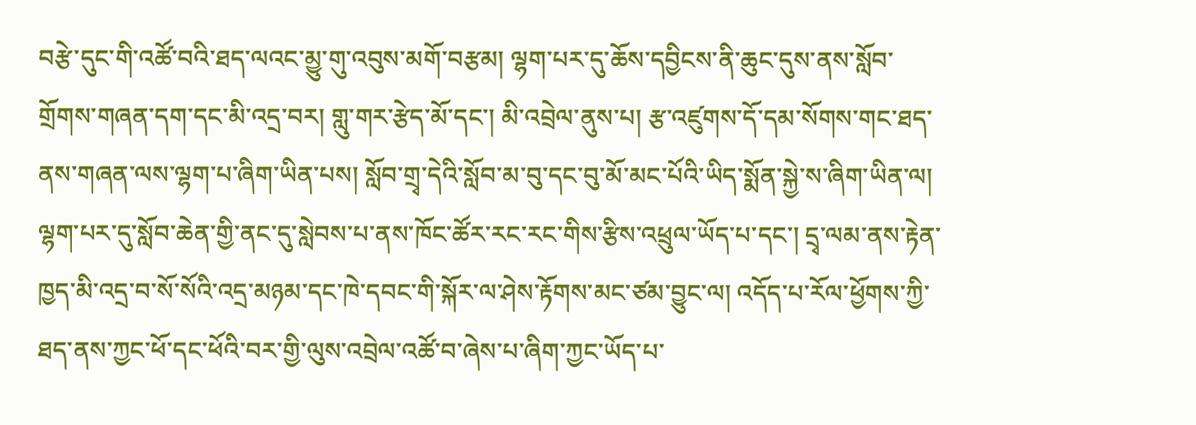བརྩེ་དུང་གི་འཚོ་བའི་ཐད་ལའང་མྱུ་གུ་འབུས་མགོ་བརྩམ། ལྷག་པར་དུ་ཆོས་དབྱིངས་ནི་ཆུང་དུས་ནས་སློབ་གྲོགས་གཞན་དག་དང་མི་འདྲ་བར། གླུ་གར་རྩེད་མོ་དང་། མི་འབྲེལ་ནུས་པ། རྩ་འཛུགས་དོ་དམ་སོགས་གང་ཐད་ནས་གཞན་ལས་ལྷག་པ་ཞིག་ཡིན་པས། སློབ་གྲྭ་དེའི་སློབ་མ་བུ་དང་བུ་མོ་མང་པོའི་ཡིད་སྨོན་སྐྱེ་ས་ཞིག་ཡིན་ལ། ལྷག་པར་དུ་སློབ་ཆེན་གྱི་ནང་དུ་སླེབས་པ་ནས་ཁོང་ཚོར་རང་རང་གིས་རྩིས་འཕྲུལ་ཡོད་པ་དང་། དྲྭ་ལམ་ནས་རྟེན་ཁྱད་མི་འདྲ་བ་སོ་སོའི་འདྲ་མཉམ་དང་ཁེ་དབང་གི་སྐོར་ལ་ཤེས་རྟོགས་མང་ཙམ་བྱུང་ལ། འདོད་པ་རོལ་ཕྱོགས་ཀྱི་ཐད་ནས་ཀྱང་ཕོ་དང་ཕོའི་བར་གྱི་ལུས་འབྲེལ་འཚོ་བ་ཞེས་པ་ཞིག་ཀྱང་ཡོད་པ་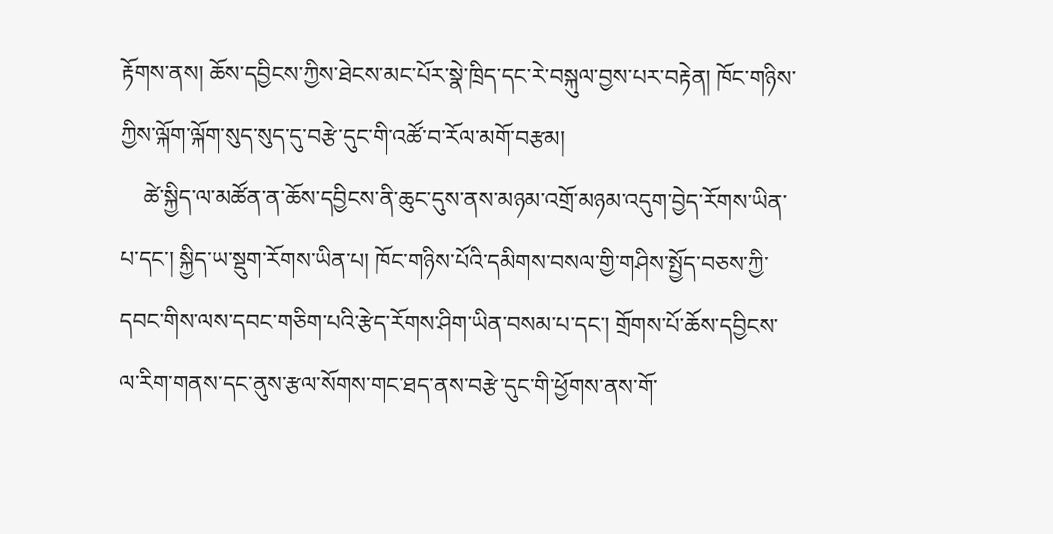རྟོགས་ནས། ཆོས་དབྱིངས་ཀྱིས་ཐེངས་མང་པོར་སྣེ་ཁྲིད་དང་རེ་བསྐུལ་བྱས་པར་བརྟེན། ཁོང་གཉིས་ཀྱིས་ལྐོག་ལྐོག་སུད་སུད་དུ་བརྩེ་དུང་གི་འཚོ་བ་རོལ་མགོ་བརྩམ།
    ཚེ་སྐྱིད་ལ་མཚོན་ན་ཆོས་དབྱིངས་ནི་ཆུང་དུས་ནས་མཉམ་འགྲོ་མཉམ་འདུག་བྱེད་རོགས་ཡིན་པ་དང་། སྐྱིད་ཡ་སྡུག་རོགས་ཡིན་པ། ཁོང་གཉིས་པོའི་དམིགས་བསལ་གྱི་གཤིས་སྤྱོད་བཅས་ཀྱི་དབང་གིས་ལས་དབང་གཅིག་པའི་རྩེད་རོགས་ཤིག་ཡིན་བསམ་པ་དང་། གྲོགས་པོ་ཆོས་དབྱིངས་ལ་རིག་གནས་དང་ནུས་རྩལ་སོགས་གང་ཐད་ནས་བརྩེ་དུང་གི་ཕྱོགས་ནས་གོ་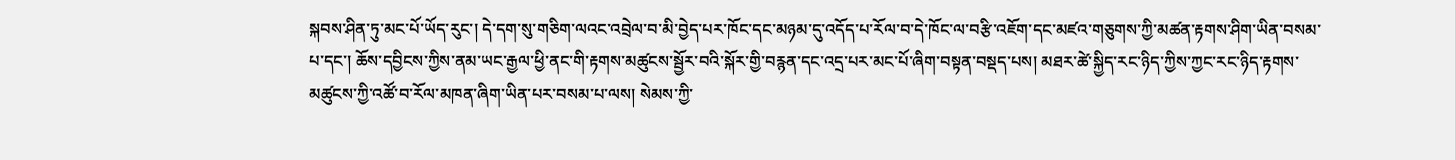སྐབས་ཤིན་ཏུ་མང་པོ་ཡོད་རུང་། དེ་དག་སུ་གཅིག་ལའང་འབྲེལ་བ་མི་བྱེད་པར་ཁོང་དང་མཉམ་དུ་འདོད་པ་རོལ་བ་དེ་ཁོང་ལ་བརྩི་འཇོག་དང་མཛའ་གཅུགས་ཀྱི་མཚན་རྟགས་ཤིག་ཡིན་བསམ་པ་དང་། ཆོས་དབྱིངས་ཀྱིས་ནམ་ཡང་རྒྱལ་ཕྱི་ནང་གི་རྟགས་མཚུངས་སྦྱོར་བའི་སྐོར་གྱི་བརྙན་དང་འདྲ་པར་མང་པོ་ཞིག་བསྟན་བསྡད་པས། མཐར་ཚེ་སྐྱིད་རང་ཉིད་ཀྱིས་ཀྱང་རང་ཉིད་རྟགས་མཚུངས་ཀྱི་འཚོ་བ་རོལ་མཁན་ཞིག་ཡིན་པར་བསམ་པ་ལས། སེམས་ཀྱི་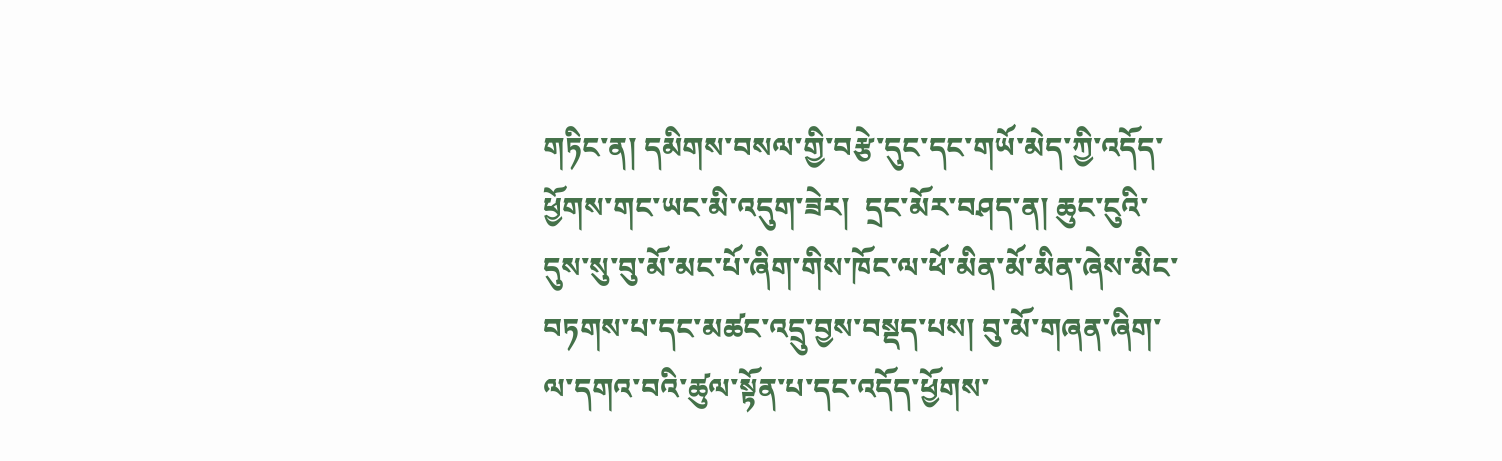གཏིང་ན། དམིགས་བསལ་གྱི་བརྩེ་དུང་དང་གཡོ་མེད་ཀྱི་འདོད་ཕྱོགས་གང་ཡང་མི་འདུག་ཟེར།  དྲང་མོར་བཤད་ན། ཆུང་ངུའི་དུས་སུ་བུ་མོ་མང་པོ་ཞིག་གིས་ཁོང་ལ་ཕོ་མིན་མོ་མིན་ཞེས་མིང་བཏགས་པ་དང་མཚང་འདྲུ་བྱས་བསྡད་པས། བུ་མོ་གཞན་ཞིག་ལ་དགའ་བའི་ཚུལ་སྟོན་པ་དང་འདོད་ཕྱོགས་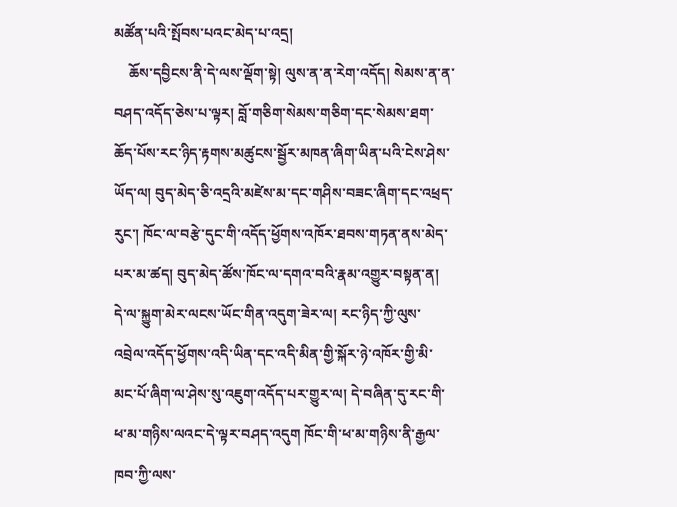མཚོན་པའི་སྤོབས་པའང་མེད་པ་འདྲ།
    ཆོས་དབྱིངས་ནི་དེ་ལས་ལྡོག་སྟེ། ལུས་ན་ན་རེག་འདོད། སེམས་ན་ན་བཤད་འདོད་ཅེས་པ་ལྟར། བློ་གཅིག་སེམས་གཅིག་དང་སེམས་ཐག་ཆོད་པོས་རང་ཉིད་རྟགས་མཚུངས་སྦྱོར་མཁན་ཞིག་ཡིན་པའི་ངེས་ཤེས་ཡོད་ལ། བུད་མེད་ཅི་འདྲའི་མཛེས་མ་དང་གཤིས་བཟང་ཞིག་དང་འཕྲད་རུང་། ཁོང་ལ་བརྩེ་དུང་གི་འདོད་ཕྱོགས་འཁོར་ཐབས་གཏན་ནས་མེད་པར་མ་ཚད། བུད་མེད་ཚོས་ཁོང་ལ་དགའ་བའི་རྣམ་འགྱུར་བསྟན་ན། དེ་ལ་སྐྱུག་མེར་ལངས་ཡོང་གིན་འདུག་ཟེར་ལ། རང་ཉིད་ཀྱི་ལུས་འབྲེལ་འདོད་ཕྱོགས་འདི་ཡིན་དང་འདི་མིན་གྱི་སྐོར་ཉེ་འཁོར་གྱི་མི་མང་པོ་ཞིག་ལ་ཤེས་སུ་འཇུག་འདོད་པར་གྱུར་ལ། དེ་བཞིན་དུ་རང་གི་ཕ་མ་གཉིས་ལའང་དེ་ལྟར་བཤད་འདུག ཁོང་གི་ཕ་མ་གཉིས་ནི་རྒྱལ་ཁབ་ཀྱི་ལས་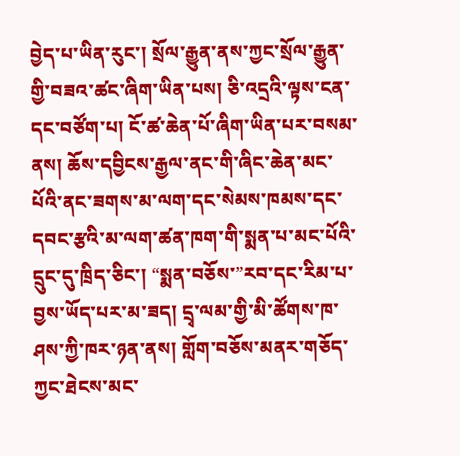བྱེད་པ་ཡིན་རུང་། སྲོལ་རྒྱུན་ནས་ཀྱང་སྲོལ་རྒྱུན་གྱི་བཟའ་ཚང་ཞིག་ཡིན་པས། ཅི་འདྲའི་ལྟས་ངན་དང་བཙོག་པ། ངོ་ཚ་ཆེན་པོ་ཞིག་ཡིན་པར་བསམ་ནས། ཆོས་དབྱིངས་རྒྱལ་ནང་གི་ཞིང་ཆེན་མང་པོའི་ནང་ཟགས་མ་ལག་དང་སེམས་ཁམས་དང་དབང་རྩའི་མ་ལག་ཚན་ཁག་གི་སྨན་པ་མང་པོའི་དྲུང་དུ་ཁྲིད་ཅིང་། “སྨན་བཅོས་”རབ་དང་རིམ་པ་བྱས་ཡོད་པར་མ་ཟད། དྲྭ་ལམ་གྱི་མི་ཚོགས་ཁ་ཤས་ཀྱི་ཁར་ཉན་ནས། གློག་བཅོས་མནར་གཅོད་ཀྱང་ཐེངས་མང་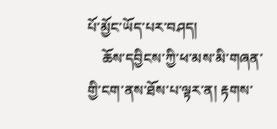པོ་མྱོང་ཡོད་པར་བཤད།
    ཆོས་དབྱིངས་ཀྱི་ཕ་མས་མི་གཞན་གྱི་ངག་ནས་ཐོས་པ་ལྟར་ན། རྟགས་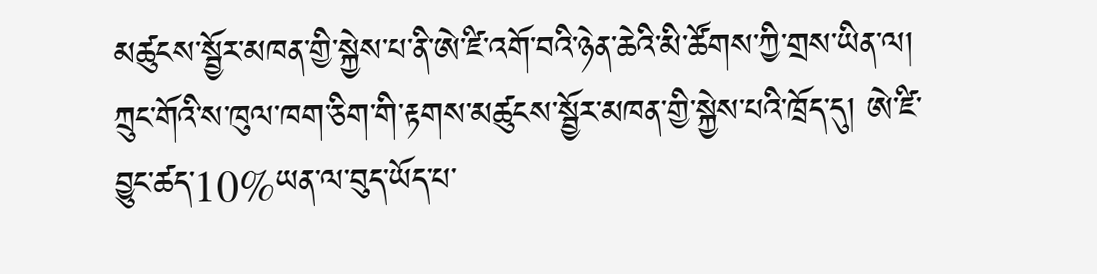མཚུངས་སྦྱོར་མཁན་གྱི་སྐྱེས་པ་ནི་ཨེ་ཛི་འགོ་བའི་ཉེན་ཆེའི་མི་ཚོགས་ཀྱི་གྲས་ཡིན་ལ། ཀྲུང་གོའི་ས་ཁུལ་ཁག་ཅིག་གི་རྟགས་མཚུངས་སྦྱོར་མཁན་གྱི་སྐྱེས་པའི་ཁྲོད་དུ། ཨེ་ཛི་བྱུང་ཚད་10%ཡན་ལ་བུད་ཡོད་པ་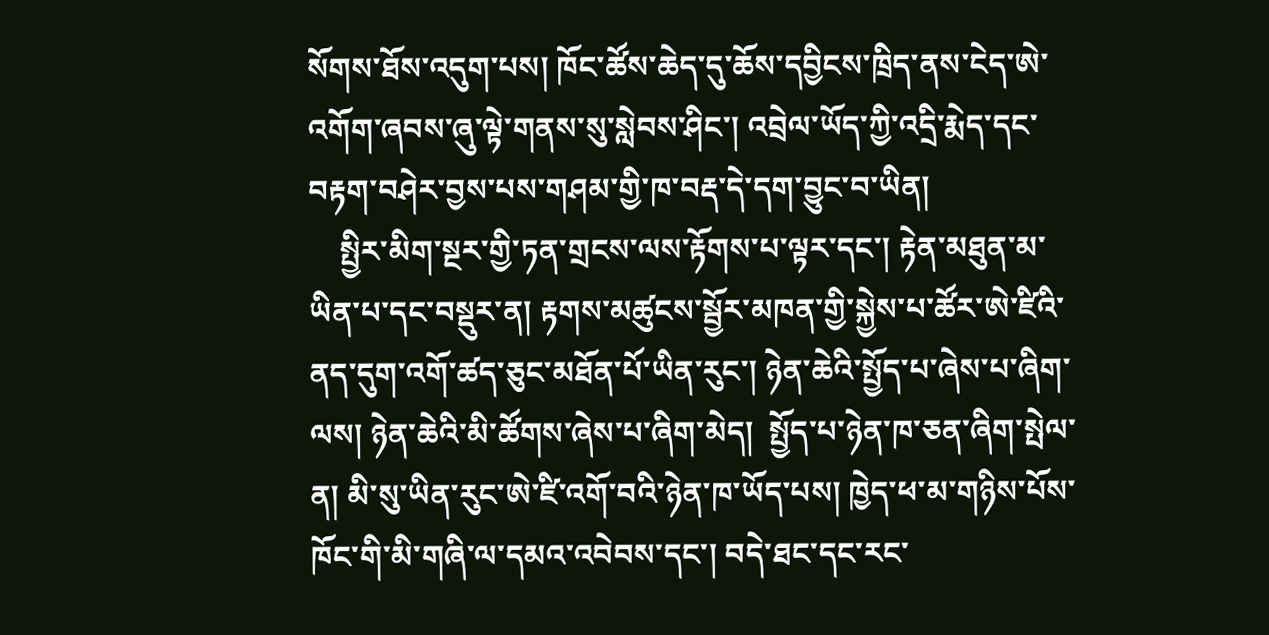སོགས་ཐོས་འདུག་པས། ཁོང་ཚོས་ཆེད་དུ་ཆོས་དབྱིངས་ཁྲིད་ནས་ངེད་ཨེ་འགོག་ཞབས་ཞུ་ལྟེ་གནས་སུ་སླེབས་ཤིང་། འབྲེལ་ཡོད་ཀྱི་འདྲི་རྨེད་དང་བརྟག་བཤེར་བྱས་པས་གཤམ་གྱི་ཁ་བརྡ་དེ་དག་བྱུང་བ་ཡིན།
    སྤྱིར་མིག་སྔར་གྱི་ཏན་གྲངས་ལས་རྟོགས་པ་ལྟར་དང་། རྟེན་མཐུན་མ་ཡིན་པ་དང་བསྡུར་ན། རྟགས་མཚུངས་སྦྱོར་མཁན་གྱི་སྐྱེས་པ་ཚོར་ཨེ་ཛིའི་ནད་དུག་འགོ་ཚད་ཅུང་མཐོན་པོ་ཡིན་རུང་། ཉེན་ཆེའི་སྤྱོད་པ་ཞེས་པ་ཞིག་ལས། ཉེན་ཆེའི་མི་ཚོགས་ཞེས་པ་ཞིག་མེད།  སྤྱོད་པ་ཉེན་ཁ་ཅན་ཞིག་སྤེལ་ན། མི་སུ་ཡིན་རུང་ཨེ་ཛི་འགོ་བའི་ཉེན་ཁ་ཡོད་པས། ཁྱེད་ཕ་མ་གཉིས་པོས་ཁོང་གི་མི་གཞི་ལ་དམའ་འབེབས་དང་། བདེ་ཐང་དང་རང་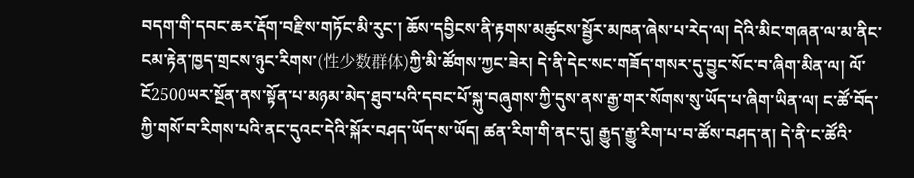བདག་གི་དབང་ཆར་རྡོག་བརྫིས་གཏོང་མི་རུང་། ཆོས་དབྱིངས་ནི་རྟགས་མཚུངས་སྦྱོར་མཁན་ཞེས་པ་རེད་ལ། དེའི་མིང་གཞན་ལ་མ་ནིང་ངམ་རྟེན་ཁྱད་གྲངས་ཉུང་རིགས་(性少数群体)ཀྱི་མི་ཚོགས་ཀྱང་ཟེར། དེ་ནི་དེང་སང་གཟོད་གསར་དུ་བྱུང་སོང་བ་ཞིག་མིན་ལ། ལོ་ངོ2500ཡར་སྔོན་ནས་སྟོན་པ་མཉམ་མེད་ཐུབ་པའི་དབང་པོ་སྐུ་བཞུགས་ཀྱི་དུས་ནས་རྒྱ་གར་སོགས་སུ་ཡོད་པ་ཞིག་ཡིན་ལ། ང་ཚོ་བོད་ཀྱི་གསོ་བ་རིགས་པའི་ནང་དུའང་དེའི་སྐོར་བཤད་ཡོད་ས་ཡོད། ཚན་རིག་གི་ནང་དུ། རྒྱུད་རྒྱུ་རིག་པ་བ་ཚོས་བཤད་ན། དེ་ནི་ང་ཚོའི་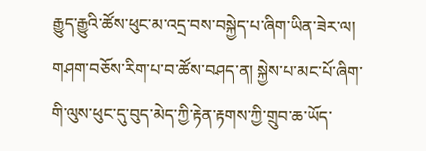རྒྱུད་རྒྱུའི་ཚོས་ཕུང་མ་འདྲ་བས་བསྐྱེད་པ་ཞིག་ཡིན་ཟེར་ལ། གཤག་བཅོས་རིག་པ་བ་ཚོས་བཤད་ན། སྐྱེས་པ་མང་པོ་ཞིག་གི་ལུས་ཕུང་དུ་བུད་མེད་ཀྱི་རྟེན་རྟགས་ཀྱི་གྲུབ་ཆ་ཡོད་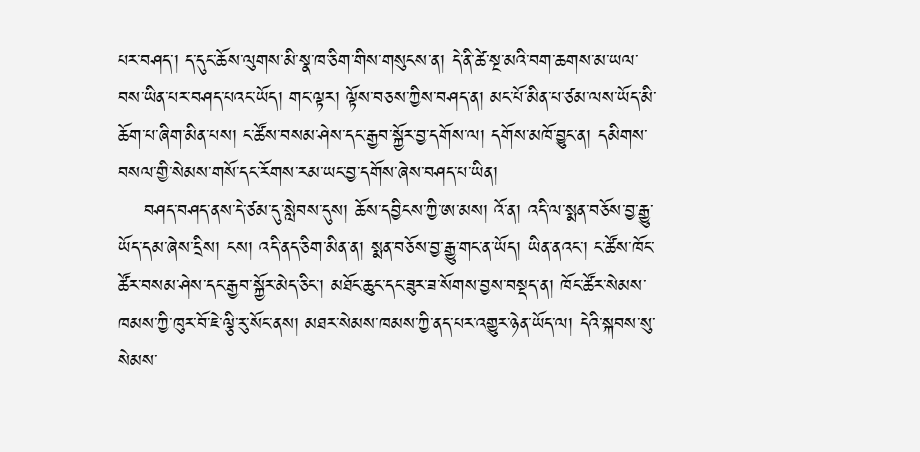པར་བཤད་། ད་དུང་ཆོས་ལུགས་མི་སྣ་ཁ་ཅིག་གིས་གསུངས་ན། དེ་ནི་ཚེ་སྔ་མའི་བག་ཆགས་མ་ཡལ་བས་ཡིན་པར་བཤད་པའང་ཡོད། གང་ལྟར། ལྟོས་བཅས་ཀྱིས་བཤད་ན། མང་པོ་མིན་པ་ཙམ་ལས་ཡོད་མི་ཆོག་པ་ཞིག་མིན་པས། ང་ཚོས་བསམ་ཤེས་དང་རྒྱབ་སྐྱོར་བྱ་དགོས་ལ། དགོས་མཁོ་བྱུང་ན། དམིགས་བསལ་གྱི་སེམས་གསོ་དང་རོགས་རམ་ཡང་བྱ་དགོས་ཞེས་བཤད་པ་ཡིན།
    བཤད་བཤད་ནས་དེ་ཙམ་དུ་སླེབས་དུས། ཆོས་དབྱིངས་ཀྱི་ཨ་མས། འོ་ན། འདི་ལ་སྨན་བཅོས་བྱ་རྒྱུ་ཡོད་དམ་ཞེས་དྲིས། ངས། འདི་ནད་ཅིག་མིན་ན། སྨན་བཅོས་བྱ་རྒྱུ་གང་ན་ཡོད། ཡིན་ནའང་། ང་ཚོས་ཁོང་ཚོར་བསམ་ཤེས་དང་རྒྱབ་སྐྱོར་མེད་ཅིང་། མཐོང་ཆུང་དང་ཟུར་ཟ་སོགས་བྱས་བསྡད་ན། ཁོང་ཚོར་སེམས་ཁམས་ཀྱི་ཁུར་བོ་ཇེ་ལྕི་རུ་སོང་ནས། མཐར་སེམས་ཁམས་ཀྱི་ནད་པར་འགྱུར་ཉེན་ཡོད་ལ། དེའི་སྐབས་སུ་སེམས་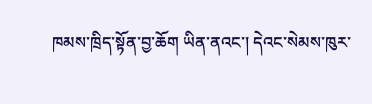ཁམས་ཁྲིད་སྟོན་བྱ་ཆོག ཡིན་ནའང་། དེའང་སེམས་ཁུར་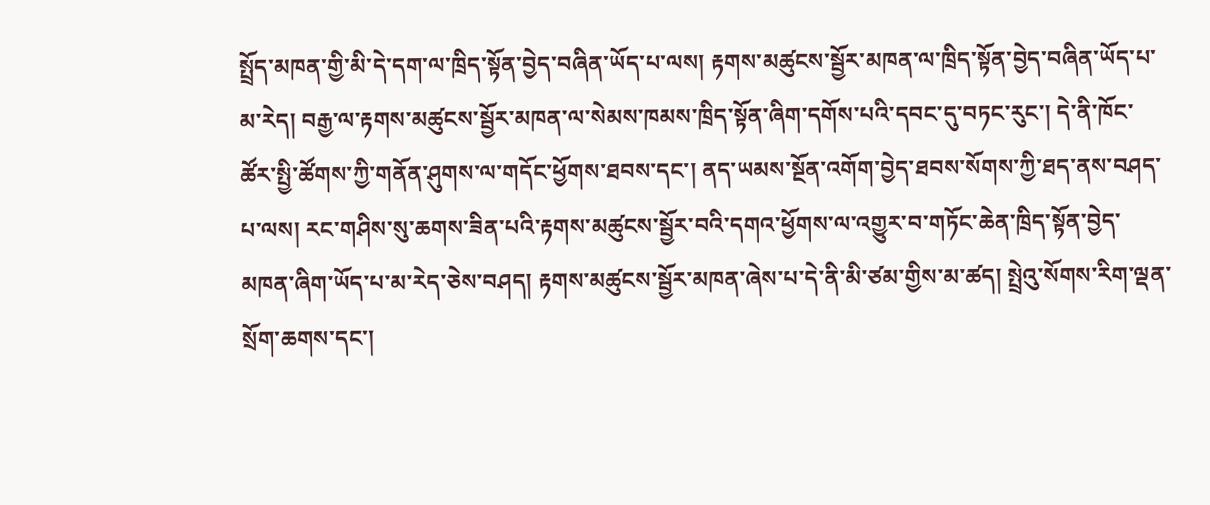སྤྲོད་མཁན་གྱི་མི་དེ་དག་ལ་ཁྲིད་སྟོན་བྱེད་བཞིན་ཡོད་པ་ལས། རྟགས་མཚུངས་སྦྱོར་མཁན་ལ་ཁྲིད་སྟོན་བྱེད་བཞིན་ཡོད་པ་མ་རེད། བརྒྱ་ལ་རྟགས་མཚུངས་སྦྱོར་མཁན་ལ་སེམས་ཁམས་ཁྲིད་སྟོན་ཞིག་དགོས་པའི་དབང་དུ་བཏང་རུང་། དེ་ནི་ཁོང་ཚོར་སྤྱི་ཚོགས་ཀྱི་གནོན་ཤུགས་ལ་གདོང་ཕྱོགས་ཐབས་དང་། ནད་ཡམས་སྔོན་འགོག་བྱེད་ཐབས་སོགས་ཀྱི་ཐད་ནས་བཤད་པ་ལས། རང་གཤིས་སུ་ཆགས་ཟིན་པའི་རྟགས་མཚུངས་སྦྱོར་བའི་དགའ་ཕྱོགས་ལ་འགྱུར་བ་གཏོང་ཆེན་ཁྲིད་སྟོན་བྱེད་མཁན་ཞིག་ཡོད་པ་མ་རེད་ཅེས་བཤད། རྟགས་མཚུངས་སྦྱོར་མཁན་ཞེས་པ་དེ་ནི་མི་ཙམ་གྱིས་མ་ཚད། སྤྲེའུ་སོགས་རིག་ལྡན་སྲོག་ཆགས་དང་།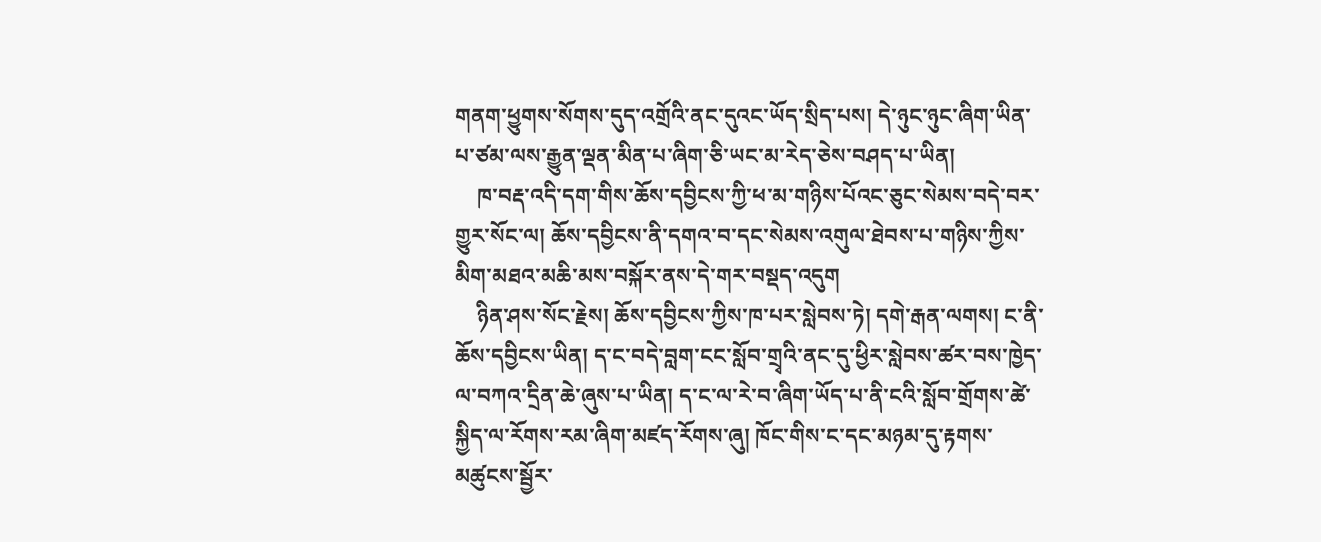གནག་ཕྱུགས་སོགས་དུད་འགྲོའི་ནང་དུའང་ཡོད་སྲིད་པས། དེ་ཉུང་ཉུང་ཞིག་ཡིན་པ་ཙམ་ལས་རྒྱུན་ལྡན་མིན་པ་ཞིག་ཅི་ཡང་མ་རེད་ཅེས་བཤད་པ་ཡིན།
    ཁ་བརྡ་འདི་དག་གིས་ཆོས་དབྱིངས་ཀྱི་ཕ་མ་གཉིས་པོའང་ཅུང་སེམས་བདེ་བར་གྱུར་སོང་ལ། ཆོས་དབྱིངས་ནི་དགའ་བ་དང་སེམས་འགུལ་ཐེབས་པ་གཉིས་ཀྱིས་མིག་མཐའ་མཆི་མས་བསྐོར་ནས་དེ་གར་བསྡད་འདུག
    ཉིན་ཤས་སོང་རྗེས། ཆོས་དབྱིངས་ཀྱིས་ཁ་པར་སླེབས་ཏེ། དགེ་རྒན་ལགས། ང་ནི་ཆོས་དབྱིངས་ཡིན། ད་ང་བདེ་བླག་ངང་སློབ་གྲྭའི་ནང་དུ་ཕྱིར་སླེབས་ཚར་བས་ཁྱེད་ལ་བཀའ་དྲིན་ཆེ་ཞུས་པ་ཡིན། ད་ང་ལ་རེ་བ་ཞིག་ཡོད་པ་ནི་ངའི་སློབ་གྲོགས་ཚེ་སྐྱིད་ལ་རོགས་རམ་ཞིག་མཛད་རོགས་ཞུ། ཁོང་གིས་ང་དང་མཉམ་དུ་རྟགས་མཚུངས་སྦྱོར་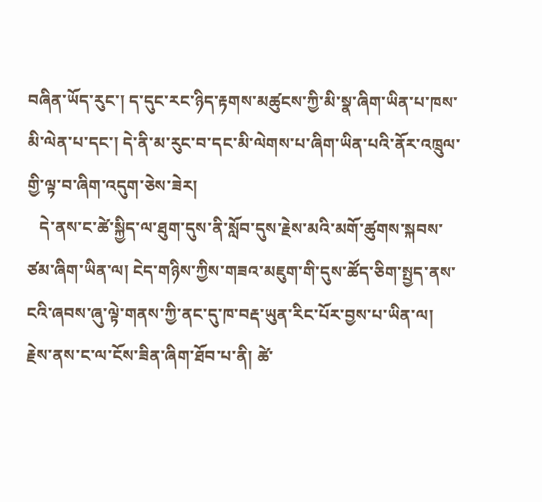བཞིན་ཡོད་རུང་། ད་དུང་རང་ཉིད་རྟགས་མཚུངས་ཀྱི་མི་སྣ་ཞིག་ཡིན་པ་ཁས་མི་ལེན་པ་དང་། དེ་ནི་མ་རུང་བ་དང་མི་ལེགས་པ་ཞིག་ཡིན་པའི་ནོར་འཁྲུལ་གྱི་ལྟ་བ་ཞིག་འདུག་ཅེས་ཟེར།
   དེ་ནས་ང་ཚེ་སྐྱིད་ལ་ཐུག་དུས་ནི་སློབ་དུས་རྗེས་མའི་མགོ་ཚུགས་སྐབས་ཙམ་ཞིག་ཡིན་ལ། ངེད་གཉིས་ཀྱིས་གཟའ་མཇུག་གི་དུས་ཚོད་ཅིག་སྤྱད་ནས་ངའི་ཞབས་ཞུ་ལྟེ་གནས་ཀྱི་ནང་དུ་ཁ་བརྡ་ཡུན་རིང་པོར་བྱས་པ་ཡིན་ལ། རྗེས་ནས་ང་ལ་ངོས་ཟིན་ཞིག་ཐོབ་པ་ནི། ཚེ་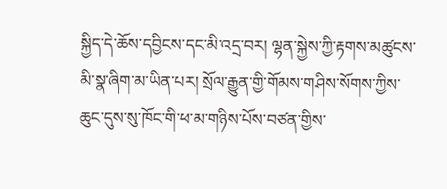སྐྱིད་དེ་ཆོས་དབྱིངས་དང་མི་འདྲ་བར། ལྷན་སྐྱེས་ཀྱི་རྟགས་མཚུངས་མི་སྣ་ཞིག་མ་ཡིན་པར། སྲོལ་རྒྱུན་གྱི་གོམས་གཤིས་སོགས་ཀྱིས་ཆུང་དུས་སུ་ཁོང་གི་ཕ་མ་གཉིས་པོས་བཙན་གྱིས་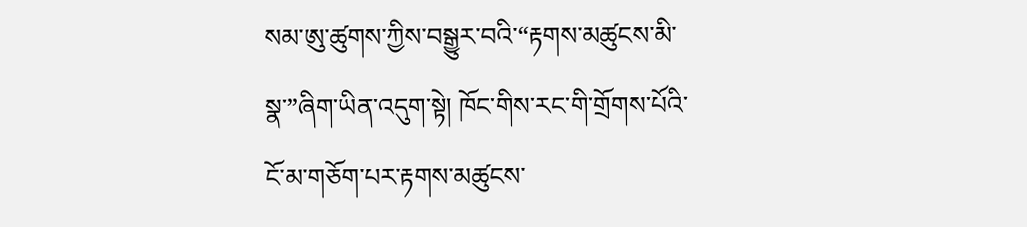སམ་ཨུ་ཚུགས་ཀྱིས་བསྒྱུར་བའི་“རྟགས་མཚུངས་མི་སྣ་”ཞིག་ཡིན་འདུག་སྟེ། ཁོང་གིས་རང་གི་གྲོགས་པོའི་ངོ་མ་གཅོག་པར་རྟགས་མཚུངས་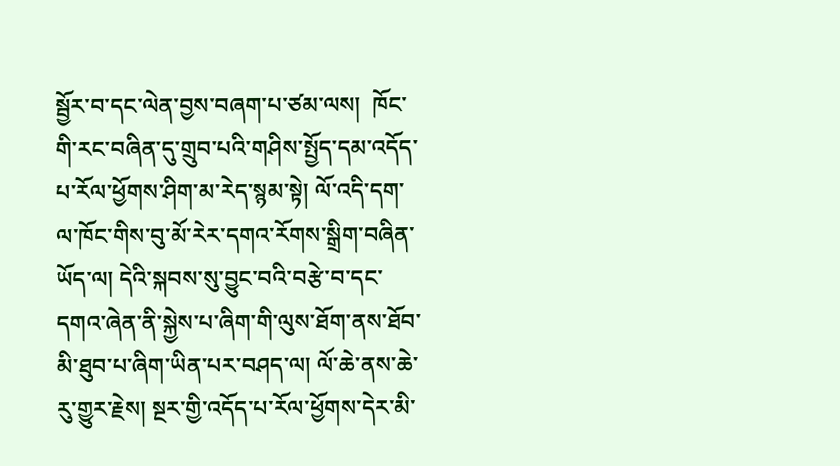སྦྱོར་བ་དང་ལེན་བྱས་བཞག་པ་ཙམ་ལས།  ཁོང་གི་རང་བཞིན་དུ་གྲུབ་པའི་གཤིས་སྤྱོད་དམ་འདོད་པ་རོལ་ཕྱོགས་ཤིག་མ་རེད་སྙམ་སྟེ། ལོ་འདི་དག་ལ་ཁོང་གིས་བུ་མོ་རེར་དགའ་རོགས་སྒྲིག་བཞིན་ཡོད་ལ། དེའི་སྐབས་སུ་བྱུང་བའི་བརྩེ་བ་དང་དགའ་ཞེན་ནི་སྐྱེས་པ་ཞིག་གི་ལུས་ཐོག་ནས་ཐོབ་མི་ཐུབ་པ་ཞིག་ཡིན་པར་བཤད་ལ། ལོ་ཆེ་ནས་ཆེ་རུ་གྱུར་རྗེས། སྔར་གྱི་འདོད་པ་རོལ་ཕྱོགས་དེར་མི་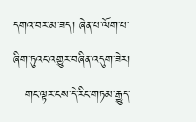དགའ་བར་མ་ཟད། ཞེན་པ་ལོག་པ་ཞིག་ཏུའང་འགྱུར་བཞིན་འདུག་ཟེར།
   གང་ལྟར་ངས་དེ་རིང་གཏམ་རྒྱུད་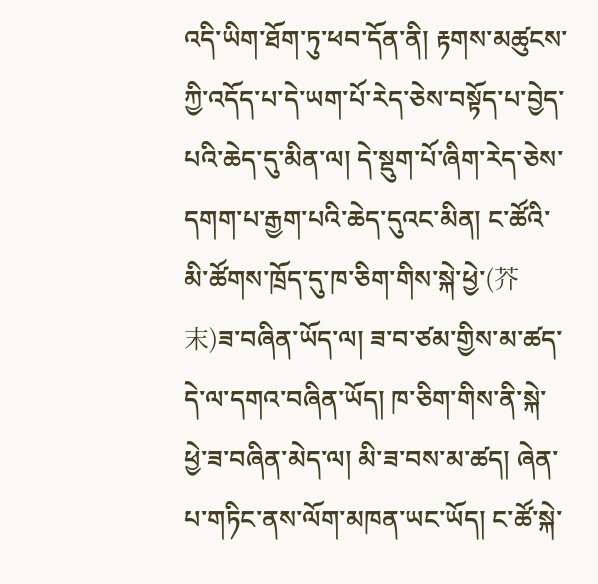འདི་ཡིག་ཐོག་ཏུ་ཕབ་དོན་ནི། རྟགས་མཚུངས་ཀྱི་འདོད་པ་དེ་ཡག་པོ་རེད་ཅེས་བསྟོད་པ་བྱེད་པའི་ཆེད་དུ་མིན་ལ། དེ་སྡུག་པོ་ཞིག་རེད་ཅེས་དགག་པ་རྒྱག་པའི་ཆེད་དུའང་མིན། ང་ཚོའི་མི་ཚོགས་ཁྲོད་དུ་ཁ་ཅིག་གིས་སྐེ་ཕྱེ་(芥末)ཟ་བཞིན་ཡོད་ལ། ཟ་བ་ཙམ་གྱིས་མ་ཚད་དེ་ལ་དགའ་བཞིན་ཡོད། ཁ་ཅིག་གིས་ནི་སྐེ་ཕྱེ་ཟ་བཞིན་མེད་ལ། མི་ཟ་བས་མ་ཚད། ཞེན་པ་གཏིང་ནས་ལོག་མཁན་ཡང་ཡོད། ང་ཚོ་སྐེ་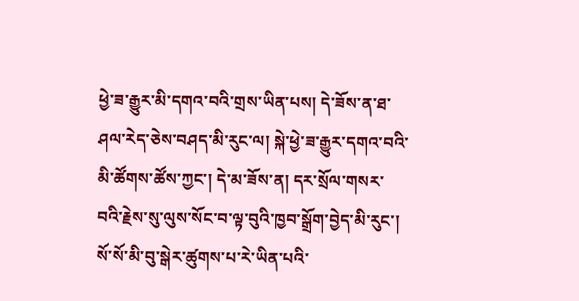ཕྱེ་ཟ་རྒྱུར་མི་དགའ་བའི་གྲས་ཡིན་པས། དེ་ཟོས་ན་ཐ་ཤལ་རེད་ཅེས་བཤད་མི་རུང་ལ། སྐེ་ཕྱེ་ཟ་རྒྱུར་དགའ་བའི་མི་ཚོགས་ཚོས་ཀྱང་། དེ་མ་ཟོས་ན། དར་སྲོལ་གསར་བའི་རྗེས་སུ་ལུས་སོང་བ་ལྟ་བུའི་ཁྱབ་སྒྲོག་བྱེད་མི་རུང་། སོ་སོ་མི་བུ་སྒེར་ཚུགས་པ་རེ་ཡིན་པའི་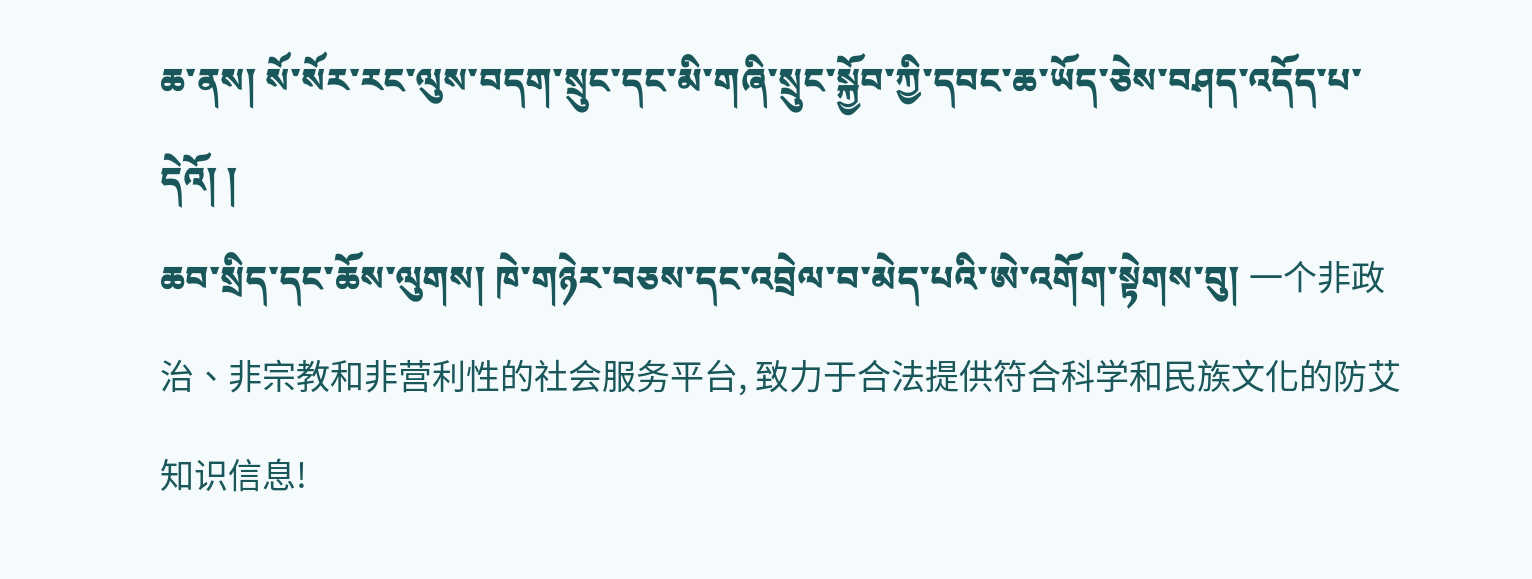ཆ་ནས། སོ་སོར་རང་ལུས་བདག་སྲུང་དང་མི་གཞི་སྲུང་སྐྱོབ་ཀྱི་དབང་ཆ་ཡོད་ཅེས་བཤད་འདོད་པ་དེའོ། །
ཆབ་སྲིད་དང་ཆོས་ལུགས། ཁེ་གཉེར་བཅས་དང་འབྲེལ་བ་མེད་པའི་ཨེ་འགོག་སྟེགས་བུ། 一个非政治、非宗教和非营利性的社会服务平台, 致力于合法提供符合科学和民族文化的防艾知识信息!